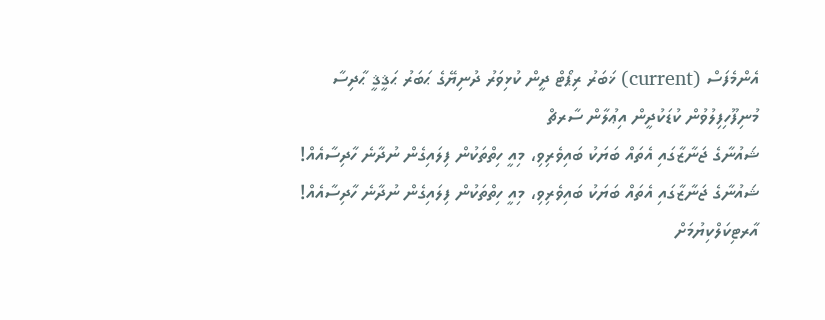އެންމެފަސް (current) ޚަބަރު ރިޕޯޓް ދީން ކުޅިވަރު ދުނިޔޭގެ ޙަބަރު ޙަޤީޤީ ޙާދިސާ މުނިފޫހިފިލުވުން ކުޑަކުދީން އިޢުލާން ސާރޗް
ޝައުނާގެ ޖަނާޒާގައި އެތައް ބަޔަކު ބައިވެރިވި، މިއީ ހިތްތަކުން ފިލައިގެން ނުދާނެ ހާދިސާއެއް!
ޝައުނާގެ ޖަނާޒާގައި އެތައް ބަޔަކު ބައިވެރިވި، މިއީ ހިތްތަކުން ފިލައިގެން ނުދާނެ ހާދިސާއެއް!
އާރޓިކަލްކިޔުމަށް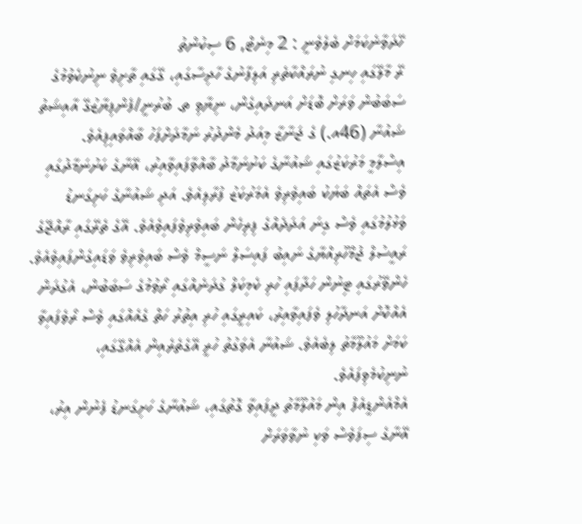ހޭދަވާނެކަމަށް ބެލެވެނީ : 2 މިނެޓް, 6 ސިކުންތު
ރޭ މާލޭގައި ހިނގި ނުރައްކާތެރި އަލިފާނުގެ ހާދިސާގައި، ގޭގައި ތާށިވެ ނިނުކެވުމުގެ ސަބަބުން ވަރަށް ބޮޑަށް އަނދައިގެން، ނިޔާވި ތ. ބުރުނީ/ފެންފިޔާޒުގޭ އާއިޝަތު ޝައުނާ (46އ.) ގެ ޖަނާޒާ މިއަދު މެންދުރު ނަމާދަށްފަހު ބާއްވައިފިއެވެ.
އިސްލާމީ މަރުކަޒުގައި ޝައުނާގެ ކަށުނަމާދު ބާއްވާފައިވާއިރު، އޭނާގެ ކަށުނަމާދުގައި ވެސް އެތައް ބަޔަކު ބައިވެރިވެ އެމަރުކަޒު ފުރާލިއެވެ. އަދި ޝައުނާގެ ހަށިގަނޑު ވަޅުލުމުގައި ވެސް ގިނަ އަދަދެއްގެ ފިރިހެން ބައިވެރިވެފައިވެއެވެ. އޭގެ ތެރޭގައި ރާއްޖޭގެ ރައީސުލް ޖުމްހޫރިއްޔާގެ ނައިބު ފައިސަލް ނަސީމް ވެސް ބައިވެރިވެ ވަޑައިގެންފައިވެއެވެ.
ހެންވޭރުގައި ޓިނުން ހަދާފައި ހުރި ކެމިކަލް ގުދަނެއްގައި ރޯވުމުގެ ސަބަބުން، އެގުދަން އެއްކޮށް އަނދާހުލި ވެފައިވާއިރު، ކައިރީގައި ހުރި އިތުރު ހަތް ގެއެއްގައި ވެސް ރޯވެފައިވާ ކަމަށް މައުލޫމާތު ލިބެއެވެ. ޝައުނާ އެވަގުތު ހުރީ އޭގެތެރެއިން އެއްގޭގައި، ނުނިކުމެވިފައެވެ.
އެމްއެންޑީއެފް އިން މައުލޫމާތު ދީފައިވާ ގޮތުގައި، ޝައުނާގެ ހަށިގަނޑު ފެނުން އިރު، އޭނާގެ ސިފަވެސް ވަކި ނުވާވަރަށް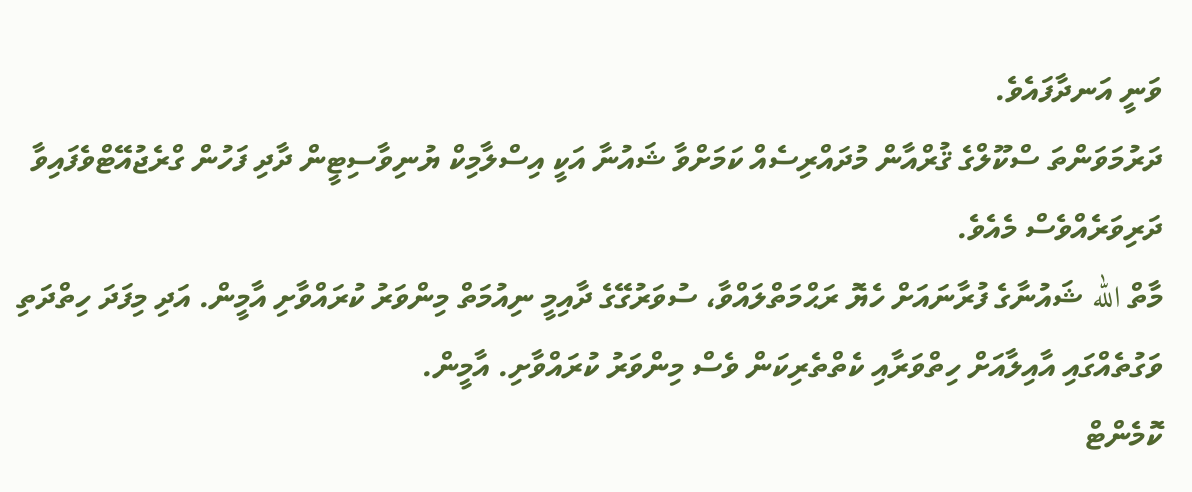ވަނީ އަނދާފައެވެ.
ދަރުމަވަންތަ ސްކޫލްގެ ޤުރްއާން މުދައްރިސެއް ކަމަށްވާ ޝައުނާ އަކީ އިސްލާމިކް ޔުނިވާސިޓީން ދާދި ފަހުން ގްރެޖުއޭޓްވެފައިވާ ދަރިވަރެއްވެސް މެއެވެ.
މާތް الله ޝައުނާގެ ފުރާނައަށް ހެޔޮ ރަޙްމަތްލައްވާ، ސުވަރުގޭގެ ދާއިމީ ނިއުމަތް މިންވަރު ކުރައްވާށި އާމީން. އަދި މިފަދަ ހިތްދަތި ވަގުތެއްގައި އާއިލާއަށް ހިތްވަރާއި ކެތްތެރިކަން ވެސް މިންވަރު ކުރައްވާށި. އާމީން.
ކޮމެންޓް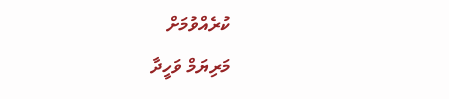ކުރެއްވުމަށް
މަރިޔަމް ވަހީދާ